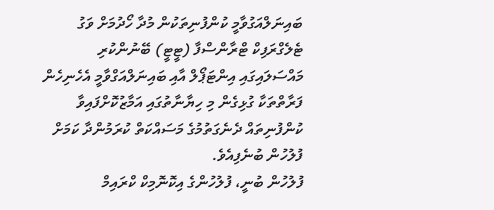ބައިނަލްއަގުވާމީ ކުންފުނިތަކުން މުދާ ހޯދުމަށް ވަގު ޓެލެގްރަފިކް ޓްރާންސްފާ (ޓީޓީ) ބޭނުންކުރި މައްސަލައިގައި އިންޓަޕޯލް އާއި ބައިނަލްއަގްވާމީ އެހެނިހެން ފަރާތްތަކާ ގުޅިގެން މި ހިޔާނާތުގައި އަމާޒުކޮށްފައިވާ ކުންފުނިތައް ދެނެގަތުމުގެ މަސައްކަތް ކުރަމުންދާ ކަމަށް ފުލުހުން ބުނެފިއެވެ.
ފުލުހުން ބުނީ، ފުލުހުންގެ އިކޮނޮމިކް ކްރައިމް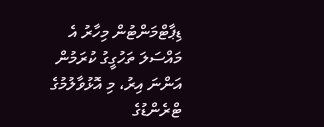ޑިޕާޓްމަންޓުން މިހާރު އެ މައްސަލަ ތަހުގީގު ކުރަމުން އަންނަ އިރު، މި އޮޅުވާލުމުގެ ޓްރެންޑުގެ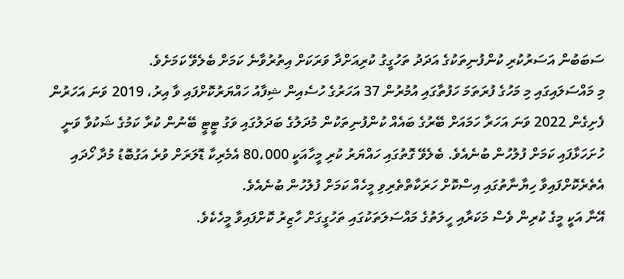ސަބަބުން އަސަރުކުރި ކުންފުނިތަކުގެ އަދަދު ތަހުގީގު ކުރިއަށްދާ ވަރަކަށް އިތުރުވާނެ ކަމަށް ބެލެވޭ ކަމަށެވެ.
މި މައްސަލައިގައި މި މަހުގެ ފުރަތަމަ ހަފުތާގައި އުމުރުން 37 އަހަރުގެ ހުސެއިން ޝިފާއު ހައްޔަރުކޮށްފައި ވާ އިރު، 2019 ވަނަ އަހަރުން ފެށިގެން 2022 ވަނަ އަހަރާ ހަމައަށް ބޭރުގެ ބައެއް ކުންފުނިތަކުން މުދަލުގެ ބަދަލުގައި ވަގު ޓީޓީ ބޭނުން ކުރާ ކަމުގެ ޝަކުވާ ވަނީ ހުށަހަޅާފައި ކަމަށް ފުލުހުން ބުނެއެވެ. ބެލެވޭ ގޮތުގައި ހައްޔަރު ކުރި މީހާއަކީ 80،000 އެމެރިކާ ޑޮލަރަށް ވުރެ އަގުބޮޑު މުދާ ހޯދައި އެތެރެކޮށްފައިވާ ހިޔާނާތުގައި އިސްކޮށް ހަރަކާތްތެރިވި މީހެއް ކަމަށް ފުލުހުން ބުނެއެވެ.
އޭނާ އަކީ މީގެ ކުރިން ވެސް މަކަރާއި ހީލަތުގެ މައްސަލަތަކުގައި ތަހުގީގަށް ހާޒިރު ކޮށްފައިވާ މީހެކެވެ.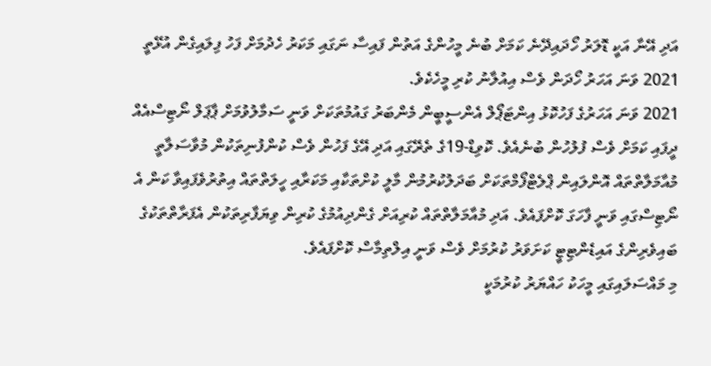އަދި އޭނާ އަކީ ޑޮލަރު ހޯދައިދޭނެ ކަމަށް ބުނެ މީހުންގެ އަތުން ފައިސާ ނަގައި މަކަރު ހެދުމަށް ފަހު ފިލައިގެން އުޅޭތީ 2021 ވަނަ އަހަރު ހޯދަން ވެސް އިއުލާނު ކުރި މީހެކެވެ.
2021 ވަނަ އަހަރުގެ ފަހުކޮޅު އިންޓަޕޯލް އެންސީބީން މެންބަރު ގައުމުތަކަށް ވަނީ ސަމާލުވުމަށް ޕާޕަލް ނޯޓިސްއެއް ދީފައި ކަމަށް ވެސް ފުލުހުން ބުނެއެވެ. ކޮވިޑް-19ގެ ތެރޭގައި އަދި އޭގެ ފަހުން ވެސް ކުންފުނިތަކުން މުވާސަލާތީ މުއާމަލާތްތައް އޮންލައިން ޕްލެޓްފޯމްތަކަށް ބަދަލުކުރުމުން މާލީ ކުށްތަކާއި މަކަރާއި ހީލަތްތައް އިތުރުވެފައިވާ ކަން އެ ނޯޓިސްގައި ވަނީ ފާހަގަ ކޮށްފައެވެ. އަދި މުއާމަލާތްތައް ކުރިއަށް ގެންދިއުމުގެ ކުރިން ވިޔަފާރިތަކުން އެފަރާތްތަކުގެ ބައިވެރިންގެ އައިޑެންޓިޓީ ކަށަވަރު ކުރުމަށް ވެސް ވަނީ އިލްތިމާސް ކޮށްފައެވެ.
މި މައްސަލައިގައި މީހަކު ހައްޔަރު ކުރުމަކީ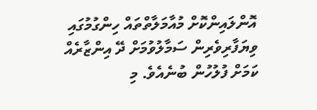އޮންލައިންކޮށް މުއާމަލާތްތައް ހިންގުމުގައި ވިޔަފާރިވެރިން ސަމާލުވުމަށް ދޭ އިންޒާރެއް ކަމަށް ފުލުހުން ބުނެއެވެ. މި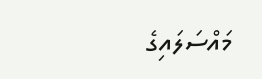މައްސަލައިގެ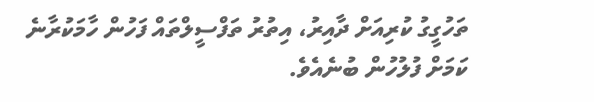ތަހުގީގު ކުރިއަށް ދާއިރު، އިތުރު ތަފްސީލްތައް ފަހުން ހާމަކުރާނެ ކަމަށް ފުލުހުން ބުނެއެވެ.